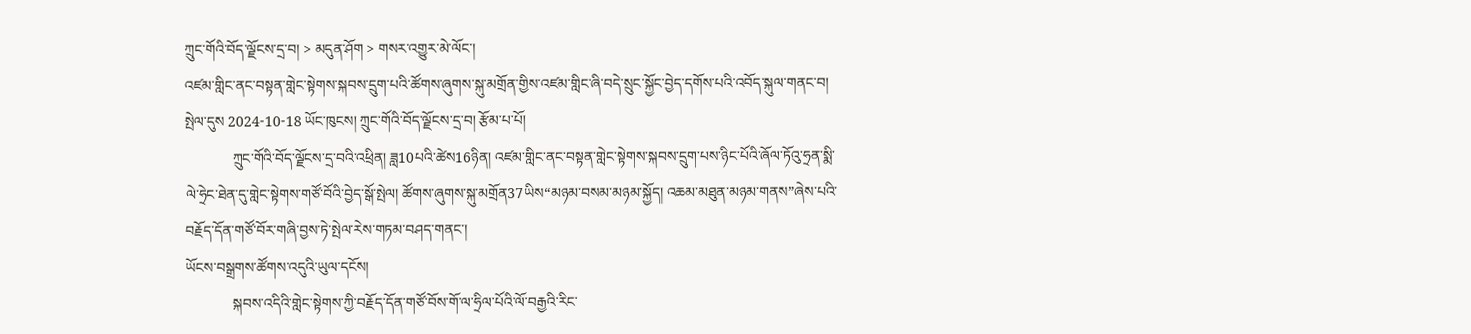ཀྲུང་གོའི་བོད་ལྗོངས་དྲ་བ། > མདུན་ཤོག > གསར་འགྱུར་མེ་ལོང་།
འཛམ་གླིང་ནང་བསྟན་གླེང་སྟེགས་སྐབས་དྲུག་པའི་ཚོགས་ཞུགས་སྐུ་མགྲོན་གྱིས་འཛམ་གླིང་ཞི་བདེ་སྲུང་སྐྱོང་བྱེད་དགོས་པའི་འབོད་སྐུལ་གནང་བ།
སྤེལ་དུས 2024-10-18 ཡོང་ཁུངས། ཀྲུང་གོའི་བོད་ལྗོངས་དྲ་བ། རྩོམ་པ་པོ།
             ཀྲུང་གོའི་བོད་ལྗོངས་དྲ་བའི་འཕྲིན། ཟླ10པའི་ཚེས16ཉིན། འཛམ་གླིང་ནང་བསྟན་གླེང་སྟེགས་སྐབས་དྲུག་པས་ཉིང་པོའི་ཞོལ་ཏོའུ་ཧྲན་སྨི་ལེ་ཧྲེང་ཐེན་དུ་གླེང་སྟེགས་གཙོ་བོའི་བྱེད་སྒོ་སྤེལ། ཚོགས་ཞུགས་སྐུ་མགྲོན37ཡིས“མཉམ་བསམ་མཉམ་སྐྱོད། འཆམ་མཐུན་མཉམ་གནས”ཞེས་པའི་བརྗོད་དོན་གཙོ་བོར་གཞི་བྱས་ཏེ་སྤེལ་རེས་གཏམ་བཤད་གནང་།
ཡོངས་བསྒྲགས་ཚོགས་འདུའི་ཡུལ་དངོས།
             སྐབས་འདིའི་གླེང་སྟེགས་ཀྱི་བརྗོད་དོན་གཙོ་བོས་གོ་ལ་ཧྲིལ་པོའི་ལོ་བརྒྱའི་རིང་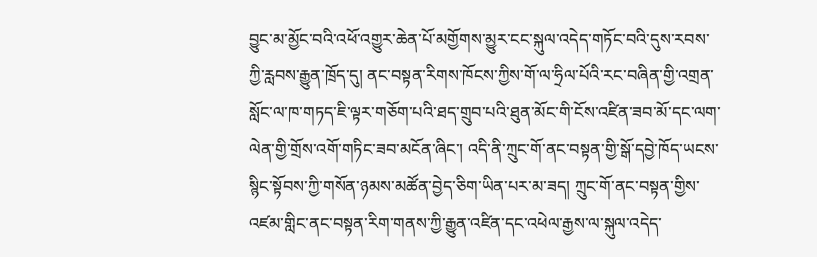བྱུང་མ་མྱོང་བའི་འཕོ་འགྱུར་ཆེན་པོ་མགྱོགས་མྱུར་ངང་སྐུལ་འདེད་གཏོང་བའི་དུས་རབས་ཀྱི་རླབས་རྒྱུན་ཁྲོད་དུ། ནང་བསྟན་རིགས་ཁོངས་ཀྱིས་གོ་ལ་ཧྲིལ་པོའི་རང་བཞིན་གྱི་འགྲན་སློང་ལ་ཁ་གཏད་ཇི་ལྟར་གཅོག་པའི་ཐད་གྲུབ་པའི་ཐུན་མོང་གི་ངོས་འཛིན་ཟབ་མོ་དང་ལག་ལེན་གྱི་གྲོས་འགོ་གཏིང་ཟབ་མངོན་ཞིང་། འདི་ནི་ཀྲུང་གོ་ནང་བསྟན་གྱི་སྒོ་དབྱེ་ཁོད་ཡངས་སྙིང་སྟོབས་ཀྱི་གསོན་ཉམས་མཚོན་བྱེད་ཅིག་ཡིན་པར་མ་ཟད། ཀྲུང་གོ་ནང་བསྟན་གྱིས་འཛམ་གླིང་ནང་བསྟན་རིག་གནས་ཀྱི་རྒྱུན་འཛིན་དང་འཕེལ་རྒྱས་ལ་སྐུལ་འདེད་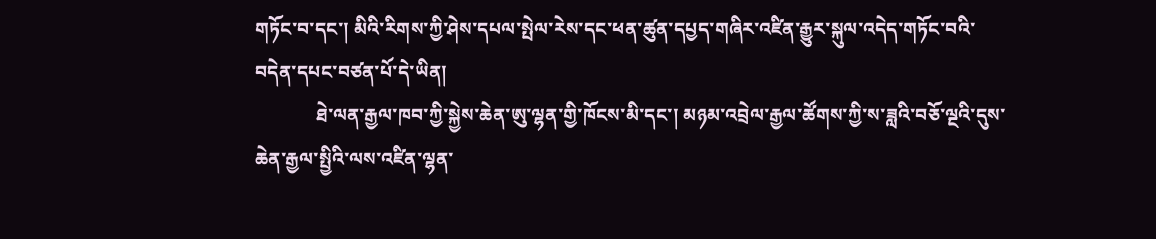གཏོང་བ་དང་། མིའི་རིགས་ཀྱི་ཤེས་དཔལ་སྤེལ་རེས་དང་ཕན་ཚུན་དཔྱད་གཞིར་འཛིན་རྒྱུར་སྐུལ་འདེད་གཏོང་བའི་བདེན་དཔང་བཙན་པོ་དེ་ཡིན།
             ཐེ་ལན་རྒྱལ་ཁབ་ཀྱི་སྐྱེས་ཆེན་ཨུ་ལྷན་གྱི་ཁོངས་མི་དང་། མཉམ་འབྲེལ་རྒྱལ་ཚོགས་ཀྱི་ས་ཟླའི་བཅོ་ལྔའི་དུས་ཆེན་རྒྱལ་སྤྱིའི་ལས་འཛིན་ལྷན་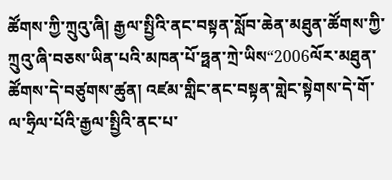ཚོགས་ཀྱི་ཀྲུའུ་ཞི། རྒྱལ་སྤྱིའི་ནང་བསྟན་སློབ་ཆེན་མཐུན་ཚོགས་ཀྱི་ཀྲུའུ་ཞི་བཅས་ཡིན་པའི་མཁན་པོ་ཧྥན་ཀྲེ་ཡིས“2006ལོར་མཐུན་ཚོགས་དེ་བཙུགས་ཚུན། འཛམ་གླིང་ནང་བསྟན་གླེང་སྟེགས་དེ་གོ་ལ་ཧྲིལ་པོའི་རྒྱལ་སྤྱིའི་ནང་པ་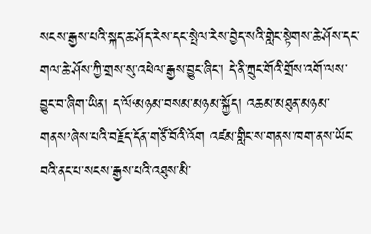སངས་རྒྱས་པའི་སྐད་ཆ་ཤོད་རེས་དང་སྤེལ་རེས་བྱེད་སའི་གླེང་སྟེགས་ཆེ་ཤོས་དང་གལ་ཆེ་ཤོས་ཀྱི་གྲས་སུ་འཕེལ་རྒྱས་བྱུང་ཞིང་། དེ་ནི་ཀྲུང་གོའི་གྲོས་འགོ་ལས་བྱུང་བ་ཞིག་ཡིན། ད་ལོ‘མཉམ་བསམ་མཉམ་སྐྱོད། འཆམ་མཐུན་མཉམ་གནས’ཞེས་པའི་བརྗོད་དོན་གཙོ་བོའི་འོག འཛམ་གླིང་ས་གནས་ཁག་ནས་ཡོང་བའི་ནང་པ་སངས་རྒྱས་པའི་འཐུས་མི་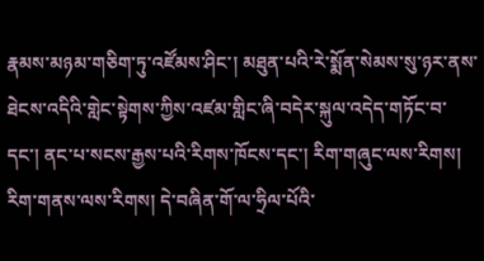རྣམས་མཉམ་གཅིག་ཏུ་འཛོམས་ཤིང་། མཐུན་པའི་རེ་སྨོན་སེམས་སུ་ཉར་ནས་ཐེངས་འདིའི་གླེང་སྟེགས་ཀྱིས་འཛམ་གླིང་ཞི་བདེར་སྐུལ་འདེད་གཏོང་བ་དང་། ནང་པ་སངས་རྒྱས་པའི་རིགས་ཁོངས་དང་། རིག་གཞུང་ལས་རིགས། རིག་གནས་ལས་རིགས། དེ་བཞིན་གོ་ལ་ཧྲིལ་པོའི་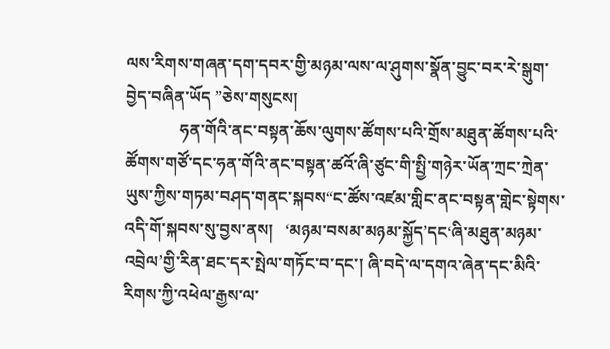ལས་རིགས་གཞན་དག་དབར་གྱི་མཉམ་ལས་ལ་ཤུགས་སྣོན་བྱུང་བར་རེ་སྒུག་བྱེད་བཞིན་ཡོད ”ཅེས་གསུངས།
             ཧན་གོའི་ནང་བསྟན་ཆོས་ལུགས་ཚོགས་པའི་གྲོས་མཐུན་ཚོགས་པའི་ཚོགས་གཙོ་དང་ཧན་གོའི་ནང་བསྟན་ཚའོ་ཞི་ཙུང་གི་སྤྱི་གཉེར་ཡོན་ཀྲང་ཀྲེན་ཡུས་ཀྱིས་གཏམ་བཤད་གནང་སྐབས“ང་ཚོས་འཛམ་གླིང་ནང་བསྟན་གླེང་སྟེགས་འདི་གོ་སྐབས་སུ་བྱས་ནས།   ‘མཉམ་བསམ་མཉམ་སྐྱོད’དང‘ཞི་མཐུན་མཉམ་འབྲེལ’གྱི་རིན་ཐང་དར་སྤེལ་གཏོང་བ་དང་། ཞི་བདེ་ལ་དགའ་ཞེན་དང་མིའི་རིགས་ཀྱི་འཕེལ་རྒྱས་ལ་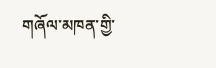གཞོལ་མཁན་གྱི་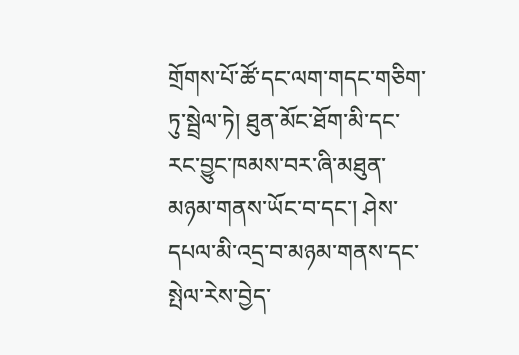གྲོགས་པོ་ཚོ་དང་ལག་གདང་གཅིག་ཏུ་སྦྲེལ་ཏེ། ཐུན་མོང་ཐོག་མི་དང་རང་བྱུང་ཁམས་བར་ཞི་མཐུན་མཉམ་གནས་ཡོང་བ་དང་། ཤེས་དཔལ་མི་འདྲ་བ་མཉམ་གནས་དང་སྤེལ་རེས་བྱེད་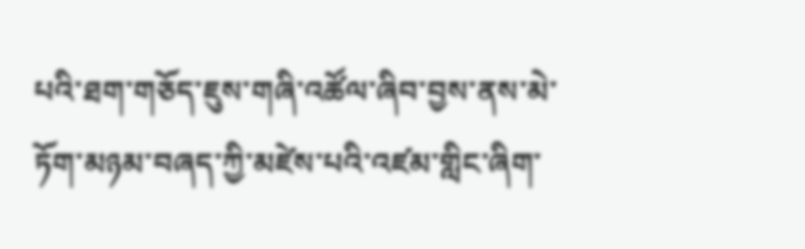པའི་ཐག་གཅོད་ཇུས་གཞི་འཚོལ་ཞིབ་བྱས་ནས་མེ་ཏོག་མཉམ་བཞད་ཀྱི་མཛེས་པའི་འཛམ་གླིང་ཞིག་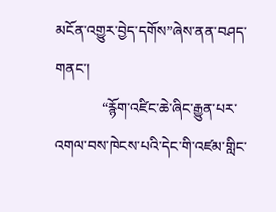མངོན་འགྱུར་བྱེད་དགོས”ཞེས་ནན་བཤད་གནང་།
             “རྙོག་འཛིང་ཆེ་ཞིང་རྒྱུན་པར་འགལ་བས་ཁེངས་པའི་དེང་གི་འཛམ་གླིང་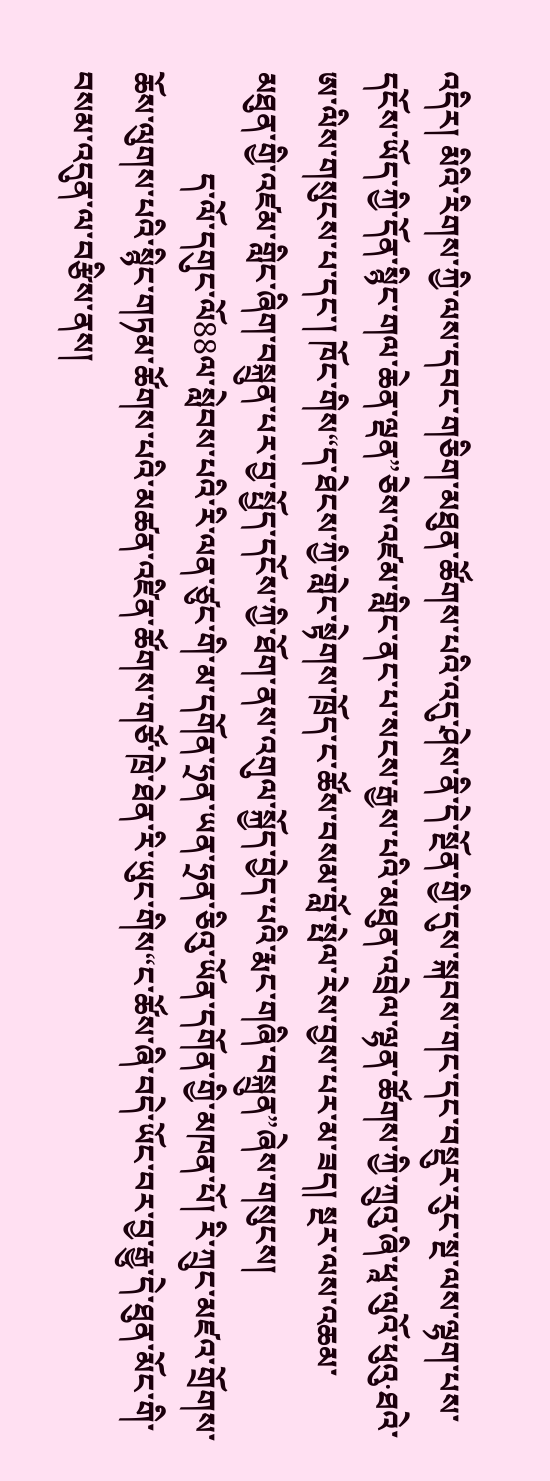འདིར། མིའི་རིགས་ཀྱི་ལས་དབང་གཅིག་མཐུན་ཚོགས་པའི་འདུ་ཤེས་ནི་དེ་སྔོན་གྱི་དུས་སྐབས་གང་དང་བསྡུར་རུང་སྔ་ལས་ལྷག་པས་དངོས་ཡོད་ཀྱི་དོན་སྙིང་གལ་ཆེན་ལྡན”ཅེས་འཛམ་གླིང་ནང་པ་སངས་རྒྱས་པའི་མཐུན་འབྲེལ་ལྷན་ཚོགས་ཀྱི་ཀྲུའུ་ཞི་ཕཱ་ལུའོ་ཕུའུ·ཐའེ་ཨ་ལིས་གསུངས་པ་དང་། ཁོང་གིས“ད་ཐེངས་ཀྱི་གླེང་སྟེགས་ཁྲོད་ང་ཚོས་བསམ་བློ་སྤེལ་རེས་བྱས་པར་མ་ཟད། སྔར་ལས་འཆམ་མཐུན་གྱི་འཛམ་གླིང་ཞིག་བསྐྲུན་པར་བྱ་སྤྱོད་དངོས་ཀྱི་ཐོག་ནས་འགུལ་སྐྱོད་བྱེད་པའི་རྨང་གཞི་བསྐྲུན”ཞེས་གསུངས།
             ད་ལོ་དགུང་ལོ88ལ་སླེབས་པའི་རི་ལན་ཙུང་གི་མ་དགོན་ཧྲན་ཡན་ཧྲན་ཅིའུ་ཡོན་དགོན་གྱི་མཁན་པོ། རི་ཀྲུང་མཛའ་གྲོགས་ཆོས་ལུགས་པའི་སྙིང་གཏམ་ཚོགས་པའི་མཚན་འཛིན་ཚོགས་གཙོ་ཁྲེ་ཐེན་རི་ཡུང་གིས“ང་ཚོས་ཞི་བདེ་ཡོང་བར་བྱ་རྒྱུ་དེ་ཐུན་མོང་གི་བསམ་འདུན་ལ་བརྩིས་ནས།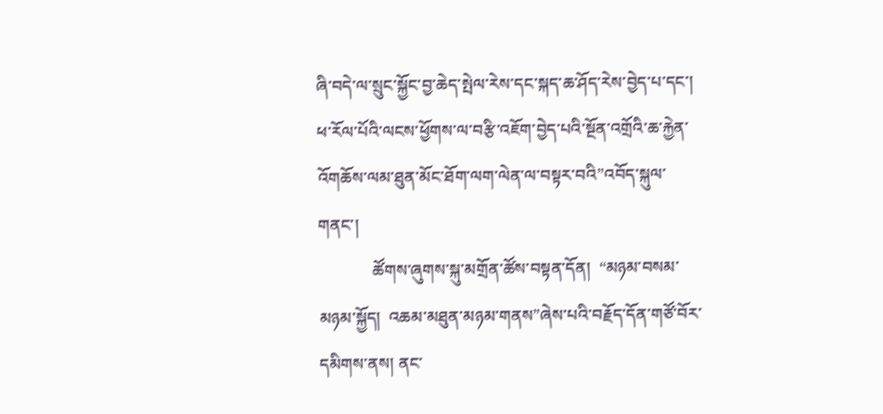ཞི་བདེ་ལ་སྲུང་སྐྱོང་བྱ་ཆེད་སྤེལ་རེས་དང་སྐད་ཆ་ཤོད་རེས་བྱེད་པ་དང་། ཕ་རོལ་པོའི་ལངས་ཕྱོགས་ལ་བརྩི་འཇོག་བྱེད་པའི་སྔོན་འགྲོའི་ཆ་རྐྱེན་འོགཆོས་ལམ་ཐུན་མོང་ཐོག་ལག་ལེན་ལ་བསྟར་བའི”འབོད་སྐུལ་གནང་།
             ཚོགས་ཞུགས་སྐུ་མགྲོན་ཚོས་བསྟན་དོན།  “མཉམ་བསམ་མཉམ་སྐྱོད།  འཆམ་མཐུན་མཉམ་གནས”ཞེས་པའི་བརྗོད་དོན་གཙོ་བོར་དམིགས་ནས། ནང་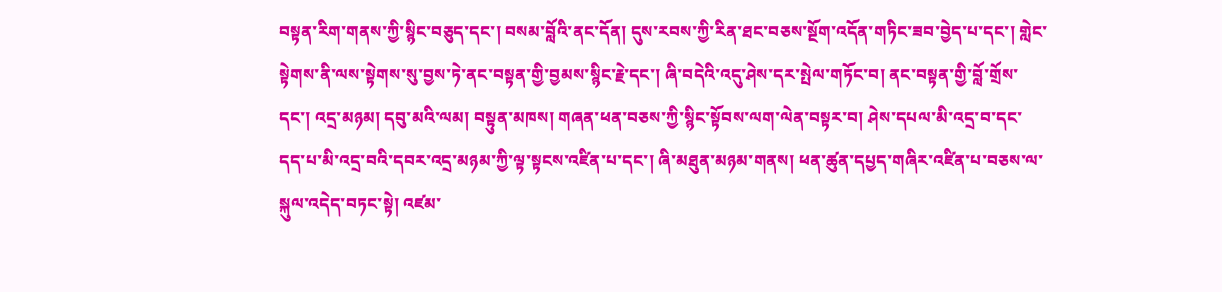བསྟན་རིག་གནས་ཀྱི་སྙིང་བཅུད་དང་། བསམ་བློའི་ནང་དོན། དུས་རབས་ཀྱི་རིན་ཐང་བཅས་སྔོག་འདོན་གཏིང་ཟབ་བྱེད་པ་དང་། གླེང་སྟེགས་ནི་ལས་སྟེགས་སུ་བྱས་ཏེ་ནང་བསྟན་གྱི་བྱམས་སྙིང་རྗེ་དང་། ཞི་བདེའི་འདུ་ཤེས་དར་སྤེལ་གཏོང་བ། ནང་བསྟན་གྱི་བློ་གྲོས་དང་། འདྲ་མཉམ། དབུ་མའི་ལམ། བསྟུན་མཁས། གཞན་ཕན་བཅས་ཀྱི་སྙིང་སྟོབས་ལག་ལེན་བསྟར་བ། ཤེས་དཔལ་མི་འདྲ་བ་དང་དད་པ་མི་འདྲ་བའི་དབར་འདྲ་མཉམ་ཀྱི་ལྟ་སྟངས་འཛིན་པ་དང་། ཞི་མཐུན་མཉམ་གནས། ཕན་ཚུན་དཔྱད་གཞིར་འཛིན་པ་བཅས་ལ་སྐུལ་འདེད་བཏང་སྟེ། འཛམ་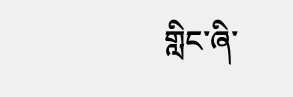གླིང་ཞི་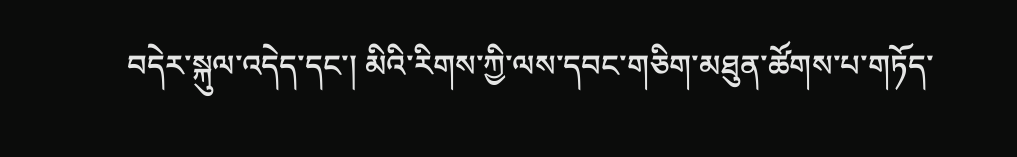བདེར་སྐུལ་འདེད་དང་། མིའི་རིགས་ཀྱི་ལས་དབང་གཅིག་མཐུན་ཚོགས་པ་གཏོད་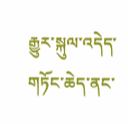རྒྱུར་སྐུལ་འདེད་གཏོང་ཆེད་ནང་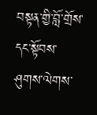བསྟན་གྱི་བློ་གྲོས་དང་སྟོབས་ཤུགས་ལེགས་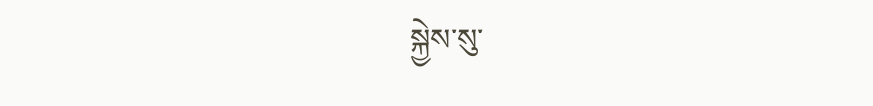སྐྱེས་སུ་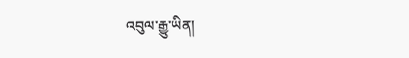འབུལ་རྒྱུ་ཡིན།